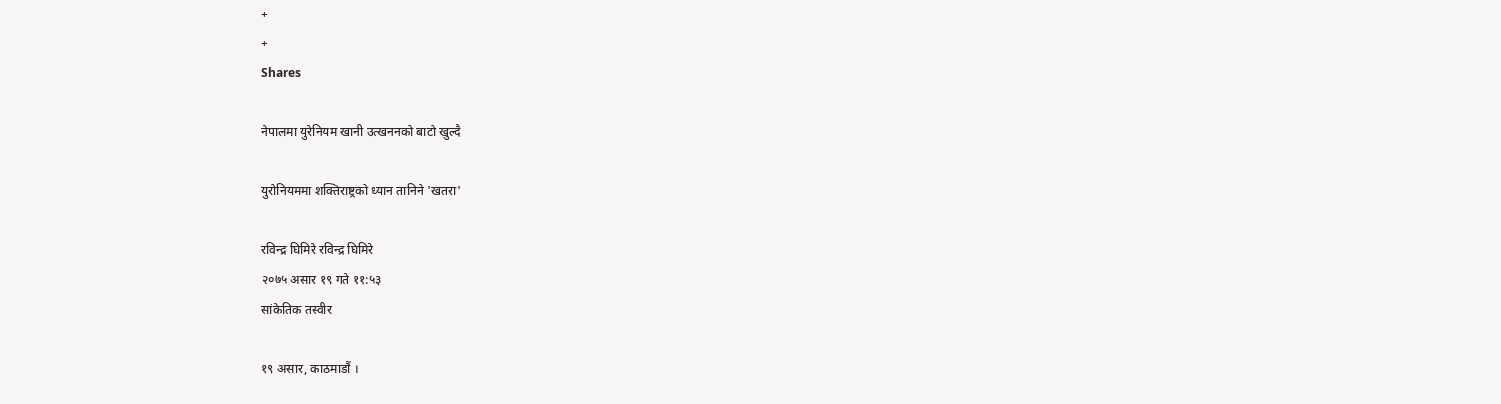+
+
Shares

नेपालमा युरेनियम खानी उत्खननको बाटो खुल्दै

युरोनियममा शक्तिराष्ट्रको ध्यान तानिने 'खतरा'

रविन्द्र घिमिरे रविन्द्र घिमिरे
२०७५ असार १९ गते ११:५३
सांकेतिक तस्वीर

१९ असार, काठमाडौं ।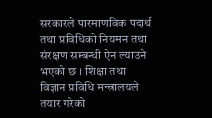सरकारले पारमाणविक पदार्थ तथा प्रविधिको नियमन तथा संरक्षण सम्बन्धी ऐन ल्याउने भएको छ । शिक्षा तथा विज्ञान प्रविधि मन्त्रालयले तयार गरेको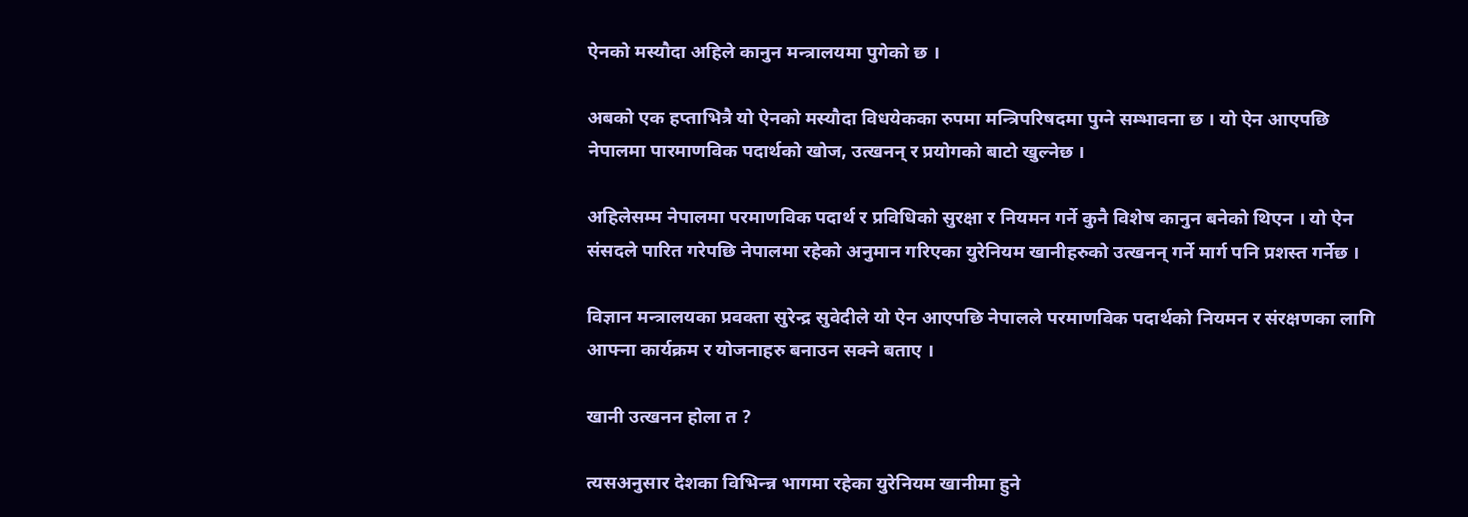ऐनको मस्यौदा अहिले कानुन मन्त्रालयमा पुगेको छ ।

अबको एक हप्ताभित्रै यो ऐनको मस्यौदा विधयेकका रुपमा मन्त्रिपरिषदमा पुग्ने सम्भावना छ । यो ऐन आएपछि नेपालमा पारमाणविक पदार्थको खोज, उत्खनन् र प्रयोगको बाटो खुल्नेछ ।

अहिलेसम्म नेपालमा परमाणविक पदार्थ र प्रविधिको सुरक्षा र नियमन गर्ने कुनै विशेष कानुन बनेको थिएन । यो ऐन संसदले पारित गरेपछि नेपालमा रहेको अनुमान गरिएका युरेनियम खानीहरुको उत्खनन् गर्ने मार्ग पनि प्रशस्त गर्नेछ ।

विज्ञान मन्त्रालयका प्रवक्ता सुरेन्द्र सुवेदीले यो ऐन आएपछि नेपालले परमाणविक पदार्थको नियमन र संरक्षणका लागि आफ्ना कार्यक्रम र योजनाहरु बनाउन सक्ने बताए ।

खानी उत्खनन होला त ?

त्यसअनुसार देशका विभिन्न्न भागमा रहेका युरेनियम खानीमा हुने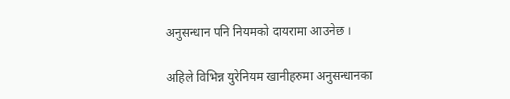अनुसन्धान पनि नियमको दायरामा आउनेछ ।

अहिले विभिन्न युरेनियम खानीहरुमा अनुसन्धानका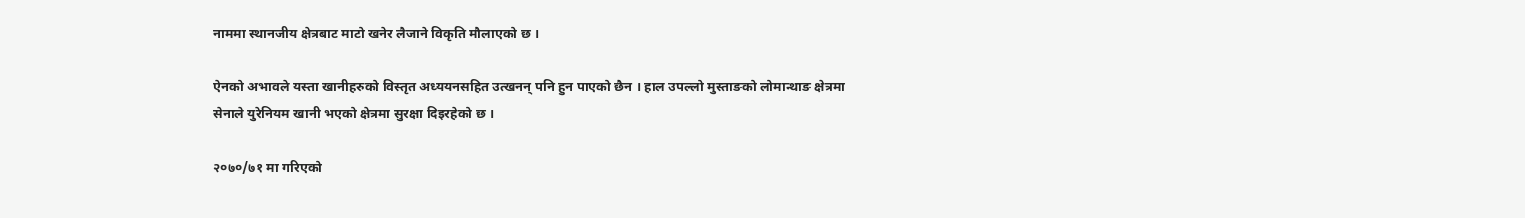नाममा स्थानजीय क्षेत्रबाट माटो खनेर लैजाने विकृति मौलाएको छ ।

ऐनको अभावले यस्ता खानीहरुको विस्तृत अध्ययनसहित उत्खनन् पनि हुन पाएको छैन । हाल उपल्लो मुस्ताङको लोमान्थाङ क्षेत्रमा सेनाले युरेनियम खानी भएको क्षेत्रमा सुरक्षा दिइरहेको छ ।

२०७०/७१ मा गरिएको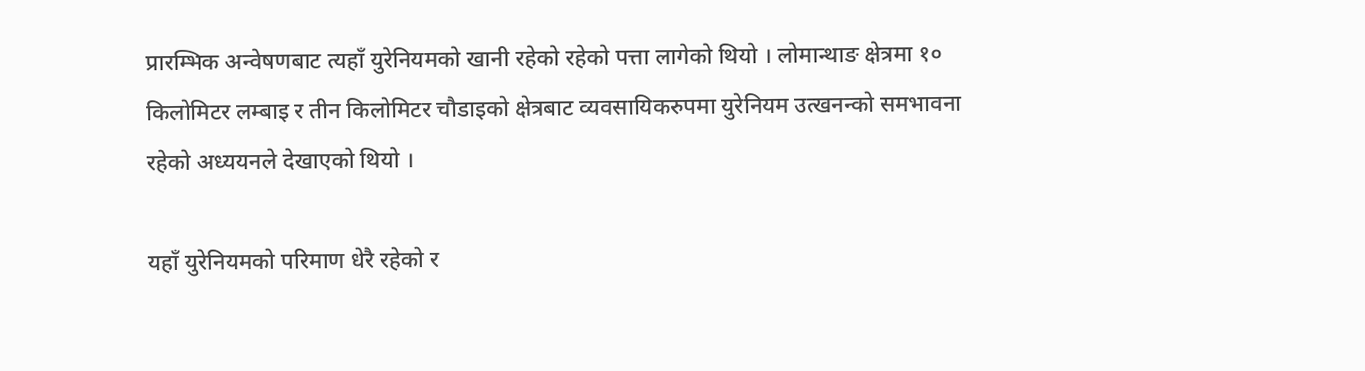प्रारम्भिक अन्वेषणबाट त्यहाँ युरेनियमको खानी रहेको रहेको पत्ता लागेको थियो । लोमान्थाङ क्षेत्रमा १० किलोमिटर लम्बाइ र तीन किलोमिटर चौडाइको क्षेत्रबाट व्यवसायिकरुपमा युरेनियम उत्खनन्को समभावना रहेको अध्ययनले देखाएको थियो ।

यहाँ युरेनियमको परिमाण धेरै रहेको र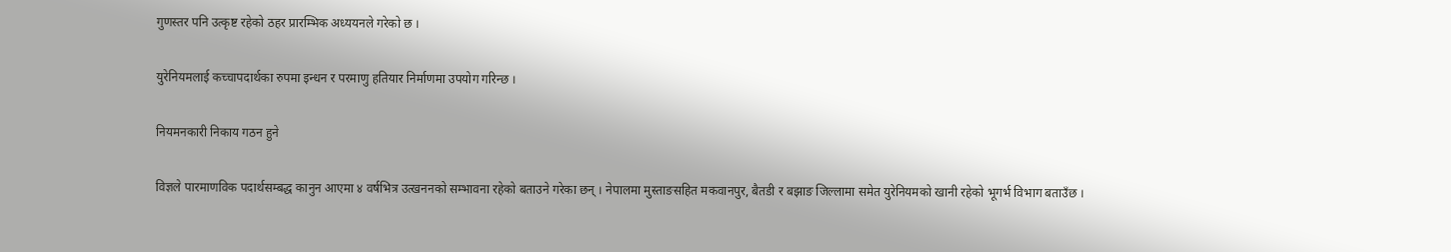गुणस्तर पनि उत्कृष्ट रहेको ठहर प्रारम्भिक अध्ययनले गरेको छ ।

युरेनियमलाई कच्चापदार्थका रुपमा इन्धन र परमाणु हतियार निर्माणमा उपयोग गरिन्छ ।

नियमनकारी निकाय गठन हुने

विज्ञले पारमाणविक पदार्थसम्बद्ध कानुन आएमा ४ वर्षभित्र उत्खननको सम्भावना रहेको बताउने गरेका छन् । नेपालमा मुस्ताङसहित मकवानपुर, बैतडी र बझाङ जिल्लामा समेत युरेनियमको खानी रहेको भूगर्भ विभाग बताउँछ ।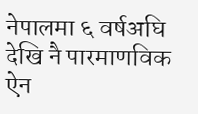नेपालमा ६ वर्षअघि देखि नै पारमाणविक ऐन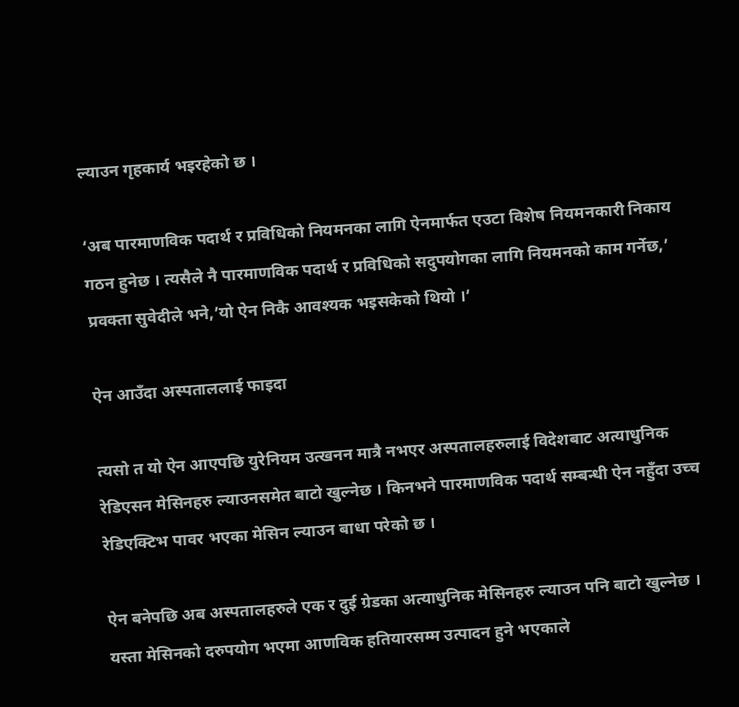ल्याउन गृहकार्य भइरहेको छ ।

‘अब पारमाणविक पदार्थ र प्रविधिको नियमनका लागि ऐनमार्फत एउटा विशेष नियमनकारी निकाय गठन हुनेछ । त्यसैले नै पारमाणविक पदार्थ र प्रविधिको सदुपयोगका लागि नियमनको काम गर्नेछ,’ प्रवक्ता सुवेदीले भने,’यो ऐन निकै आवश्यक भइसकेको थियो ।’

ऐन आउँदा अस्पताललाई फाइदा

त्यसो त यो ऐन आएपछि युरेनियम उत्खनन मात्रै नभएर अस्पतालहरुलाई विदेशबाट अत्याधुनिक रेडिएसन मेसिनहरु ल्याउनसमेत बाटो खुल्नेछ । किनभने पारमाणविक पदार्थ सम्बन्धी ऐन नहुँदा उच्च रेडिएक्टिभ पावर भएका मेसिन ल्याउन बाधा परेको छ ।

ऐन बनेपछि अब अस्पतालहरुले एक र दुई ग्रेडका अत्याधुनिक मेसिनहरु ल्याउन पनि बाटो खुल्नेछ । यस्ता मेसिनको दरुपयोग भएमा आणविक हतियारसम्म उत्पादन हुने भएकाले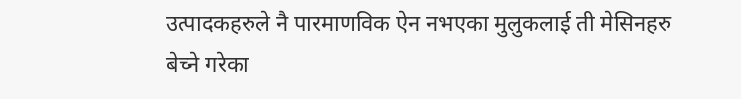उत्पादकहरुले नै पारमाणविक ऐन नभएका मुलुकलाई ती मेसिनहरु बेच्ने गरेका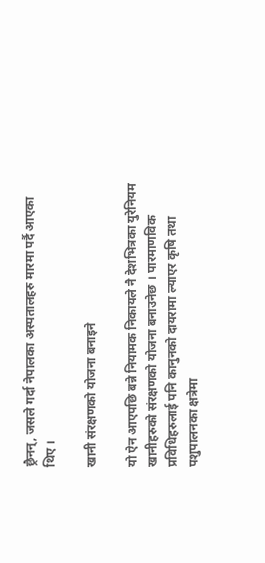छ्रैनन्, जसले गर्दा नेपालका अस्पतालहरु मारमा पर्दै आएका थिए ।

खानी संरक्षणको योजना बनाइने

यो ऐन आएपछि बन्ने नियामक निकायले नै देशभित्रका युरेनियम खानीहरुको संरक्षणको योजना बनाउनेछ । पारमाणविक प्रविधिहरुलाई पनि कानुनको दायरामा ल्याएर कृषि तथा पशुपालनका क्षत्रेमा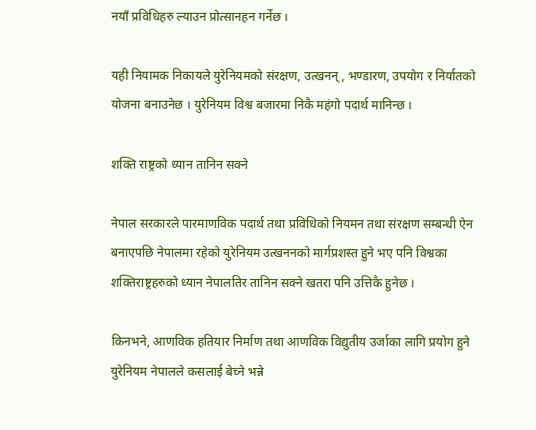नयाँ प्रविधिहरु ल्याउन प्रोत्सानहन गर्नेछ ।

यही नियामक निकायले युरेनियमको संरक्षण, उत्खनन्, भण्डारण, उपयोग र निर्यातको योजना बनाउनेछ । युरेनियम विश्व बजारमा निकै महंगो पदार्थ मानिन्छ ।

शक्ति राष्ट्रको ध्यान तानिन सक्ने

नेपाल सरकारले पारमाणविक पदार्थ तथा प्रविधिको नियमन तथा संरक्षण सम्बन्धी ऐन बनाएपछि नेपालमा रहेको युरेनियम उत्खननको मार्गप्रशस्त हुने भए पनि विश्वका शक्तिराष्ट्रहरुको ध्यान नेपालतिर तानिन सक्ने खतरा पनि उत्तिकै हुनेछ ।

किनभने, आणविक हतियार निर्माण तथा आणविक विद्युतीय उर्जाका लागि प्रयोग हुने युरेनियम नेपालले कसलाई बेच्ने भन्ने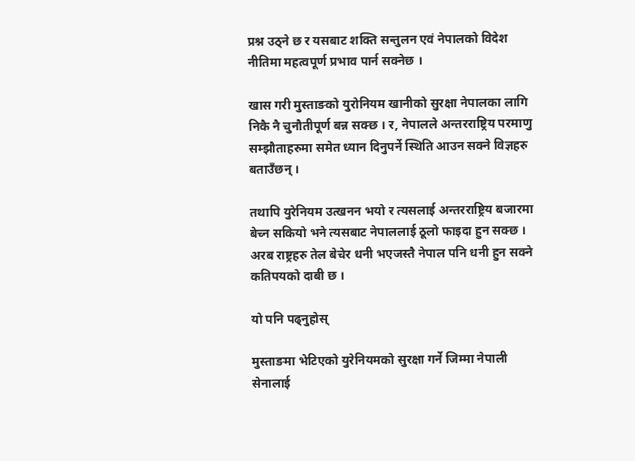प्रश्न उठ्ने छ र यसबाट शक्ति सन्तुलन एवं नेपालको विदेश नीतिमा महत्वपूर्ण प्रभाव पार्न सक्नेछ ।

खास गरी मुस्ताङको युरोनियम खानीको सुरक्षा नेपालका लागि निकै नै चुनौतीपूर्ण बन्न सक्छ । र, नेपालले अन्तरराष्ट्रिय परमाणु सम्झौताहरुमा समेत ध्यान दिनुपर्ने स्थिति आउन सक्ने विज्ञहरु बताउँछन् ।

तथापि युरेनियम उत्खनन भयो र त्यसलाई अन्तरराष्ट्रिय बजारमा बेच्न सकियो भने त्यसबाट नेपाललाई ठूलो फाइदा हुन सक्छ । अरब राष्ट्रहरु तेल बेचेर धनी भएजस्तै नेपाल पनि धनी हुन सक्ने कतिपयको दाबी छ ।

यो पनि पढ्नुहोस्

मुस्ताङमा भेटिएको युरेनियमको सुरक्षा गर्ने जिम्मा नेपाली सेनालाई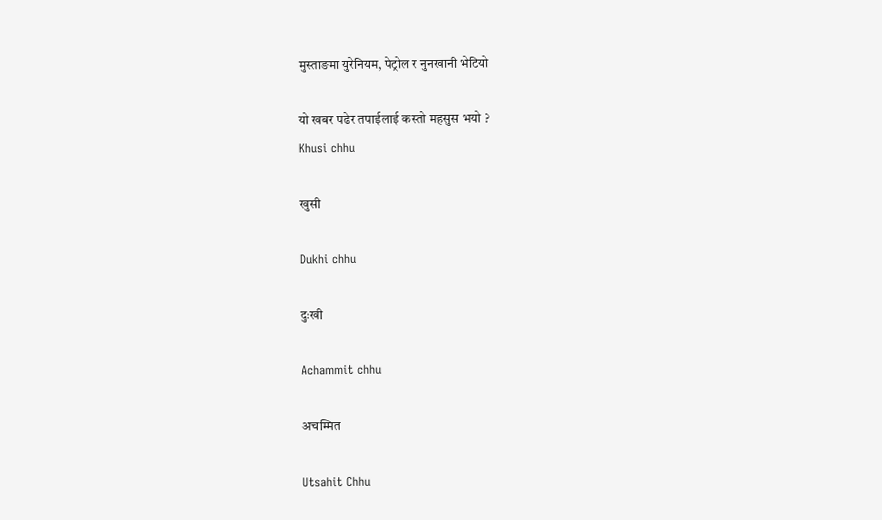मुस्ताङमा युरेनियम, पेट्रोल र नुनखानी भेटियो

यो खबर पढेर तपाईलाई कस्तो महसुस भयो ?
Khusi chhu

खुसी

Dukhi chhu

दुःखी

Achammit chhu

अचम्मित

Utsahit Chhu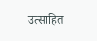उत्साहित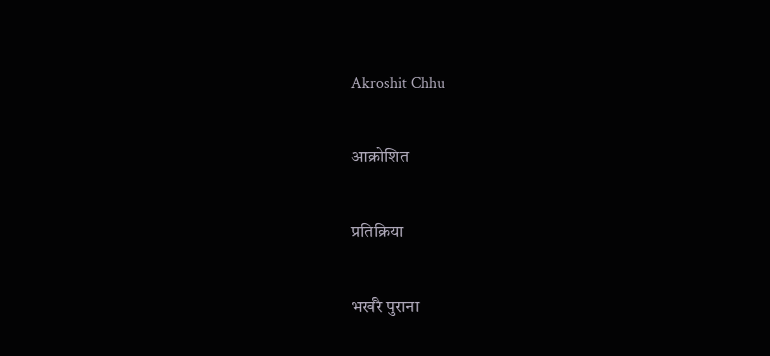Akroshit Chhu

आक्रोशित

प्रतिक्रिया

भर्खरै पुराना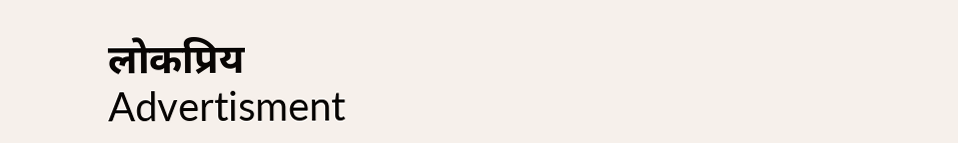लोकप्रिय
Advertisment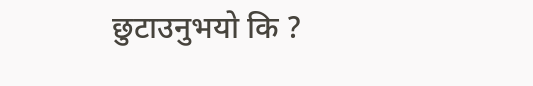छुटाउनुभयो कि ?